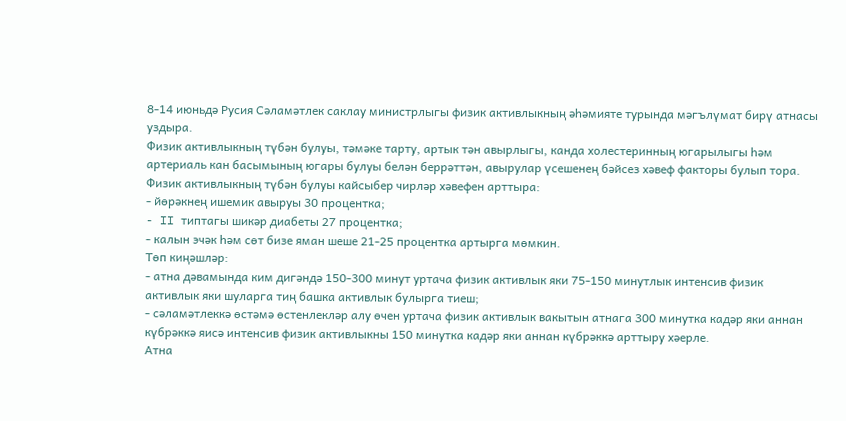8-14 июньдә Русия Сәламәтлек саклау министрлыгы физик активлыкның әһәмияте турында мәгълүмат бирү атнасы уздыра.
Физик активлыкның түбән булуы, тәмәке тарту, артык тән авырлыгы, канда холестеринның югарылыгы һәм артериаль кан басымының югары булуы белән беррәттән, авырулар үсешенең бәйсез хәвеф факторы булып тора.
Физик активлыкның түбән булуы кайсыбер чирләр хәвефен арттыра:
- йөрәкнең ишемик авыруы 30 процентка;
- II типтагы шикәр диабеты 27 процентка;
- калын эчәк һәм сөт бизе яман шеше 21-25 процентка артырга мөмкин.
Төп киңәшләр:
- атна дәвамында ким дигәндә 150-300 минут уртача физик активлык яки 75-150 минутлык интенсив физик активлык яки шуларга тиң башка активлык булырга тиеш;
- сәламәтлеккә өстәмә өстенлекләр алу өчен уртача физик активлык вакытын атнага 300 минутка кадәр яки аннан күбрәккә яисә интенсив физик активлыкны 150 минутка кадәр яки аннан күбрәккә арттыру хәерле.
Атна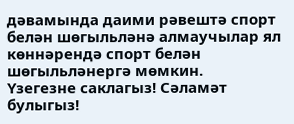дәвамында даими рәвештә спорт белән шөгыльләнә алмаучылар ял көннәрендә спорт белән шөгыльләнергә мөмкин.
Үзегезне саклагыз! Сәламәт булыгыз!